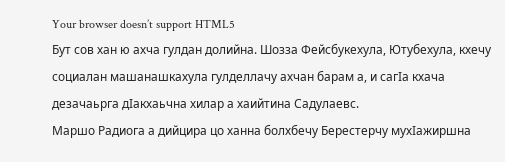Your browser doesn’t support HTML5
Бут сов хан ю ахча гулдан долийна. Шозза Фейсбукехула, Ютубехула, кхечу социалан машанашкахула гулделлачу ахчан барам а, и сагIа кхача дезачаьрга дIакхаьчна хилар а хаийтина Садулаевс.
Маршо Радиога а дийцира цо ханна болхбечу Берестерчу мухIажиршна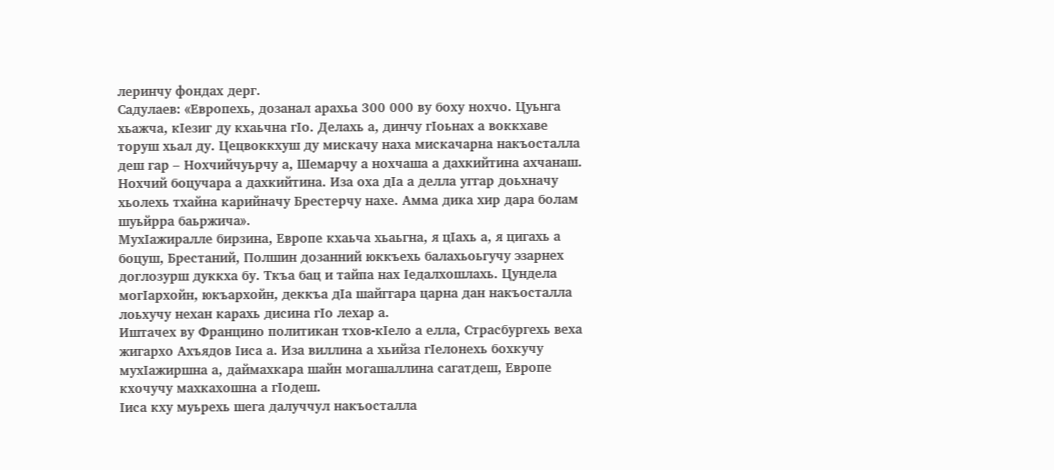леринчу фондах дерг.
Садулаев: «Европехь, дозанал арахьа 300 000 ву боху нохчо. Цуьнга хьажча, кIезиг ду кхаьчна гIо. Делахь а, динчу гIоьнах а воккхаве торуш хьал ду. Цецвоккхуш ду мискачу наха мискачарна накъосталла деш гар – Нохчийчуьрчу а, Шемарчу а нохчаша а дахкийтина ахчанаш. Нохчий боцучара а дахкийтина. Иза оха дIа а делла уггар доьхначу хьолехь тхайна карийначу Брестерчу нахе. Амма дика хир дара болам шуьйрра баьржича».
МухIажиралле бирзина, Европе кхаьча хьаьгна, я цIахь а, я цигахь а боцуш, Брестаний, Полшин дозанний юккъехь балахьоьгучу эзарнех доглозурш дуккха бу. Ткъа бац и тайпа нах Iедалхошлахь. Цундела могIархойн, юкъархойн, деккъа дIа шайггара царна дан накъосталла лоьхучу нехан карахь дисина гIо лехар а.
Иштачех ву Францино политикан тхов-кIело а елла, Страсбургехь веха жигархо Ахъядов Iиса а. Иза виллина а хьийза гIелонехь бохкучу мухIажиршна а, даймахкара шайн могашаллина сагатдеш, Европе кхочучу махкахошна а гIодеш.
Iиса кху муьрехь шега далуччул накъосталла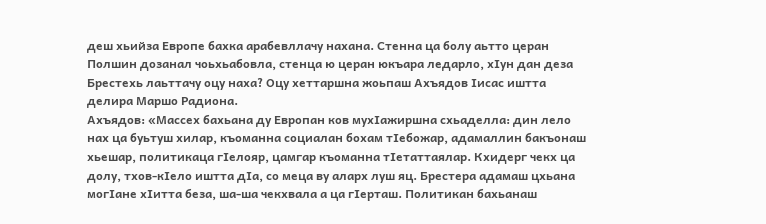деш хьийза Европе бахка арабевллачу нахана. Стенна ца болу аьтто церан Полшин дозанал чоьхьабовла, стенца ю церан юкъара ледарло, хIун дан деза Брестехь лаьттачу оцу наха? Оцу хеттаршна жоьпаш Ахъядов Iисас иштта делира Маршо Радиона.
Ахъядов: «Массех бахьана ду Европан ков мухIажиршна схьаделла: дин лело нах ца буьтуш хилар, къоманна социалан бохам тIебожар, адамаллин бакъонаш хьешар, политикаца гIелояр, цамгар къоманна тIетаттаялар. Кхидерг чекх ца долу, тхов-кIело иштта дIа, со меца ву аларх луш яц. Брестера адамаш цхьана могIане хIитта беза, ша-ша чекхвала а ца гIерташ. Политикан бахьанаш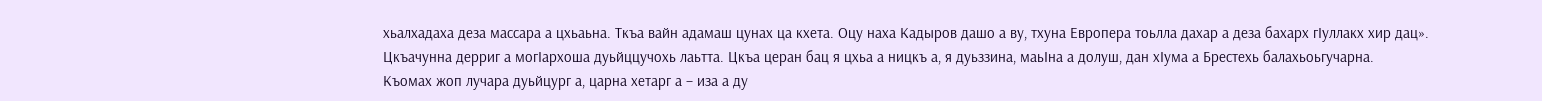хьалхадаха деза массара а цхьаьна. Ткъа вайн адамаш цунах ца кхета. Оцу наха Кадыров дашо а ву, тхуна Европера тоьлла дахар а деза бахарх гIуллакх хир дац».
Цкъачунна дерриг а могIархоша дуьйццучохь лаьтта. Цкъа церан бац я цхьа а ницкъ а, я дуьззина, маьIна а долуш, дан хIума а Брестехь балахьоьгучарна.
Къомах жоп лучара дуьйцург а, царна хетарг а – иза а ду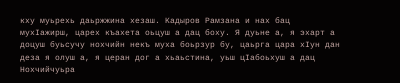кху муьрехь даьржжина хезаш. Кадыров Рамзана и нах бац мухIажирш, царех къахета оьцуш а дац боху. Я дуьне а, я эхарт а доцуш буьсучу нохчийн некъ муха боьрзур бу, цаьрга цара хIун дан деза я олуш а, я церан дог а хьаьстина, уьш цIабоьхуш а дац Нохчийчуьра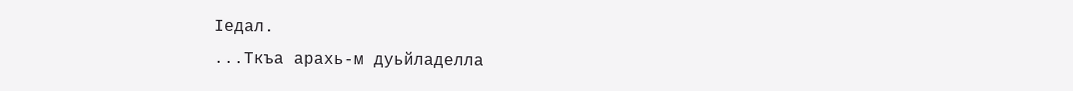Iедал.
...Ткъа арахь-м дуьйладелла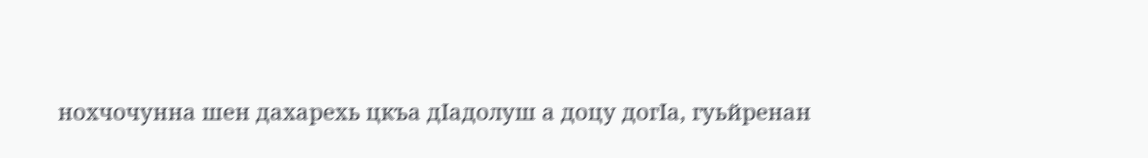нохчочунна шен дахарехь цкъа дIадолуш а доцу догIа, гуьйренан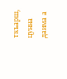ткъарш, цунна даима а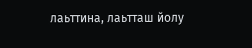лаьттина, лаьтташ йолу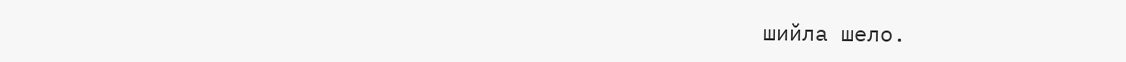шийла шело.